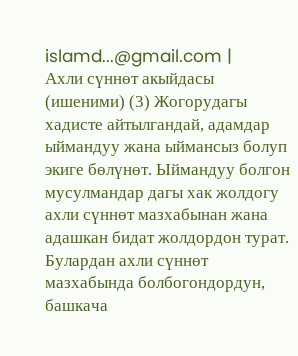islamd...@gmail.com |
Ахли сүннөт акыйдасы (ишеними) (3) Жогорудагы хадисте айтылгандай, адамдар ыймандуу жана ыймансыз болуп экиге бөлүнөт. Ыймандуу болгон мусулмандар дагы хак жолдогу ахли сүннөт мазхабынан жана адашкан бидат жолдордон турат. Булардан ахли сүннөт мазхабында болбогондордун, башкача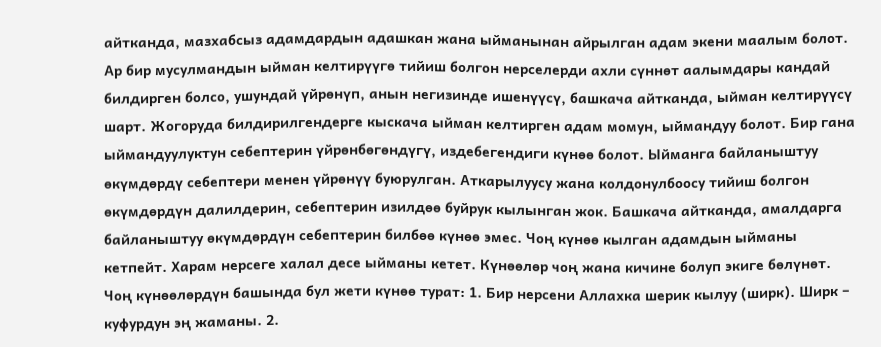айтканда, мазхабсыз адамдардын адашкан жана ыйманынан айрылган адам экени маалым болот. Ар бир мусулмандын ыйман келтирүүгө тийиш болгон нерселерди ахли сүннөт аалымдары кандай билдирген болсо, ушундай үйрөнүп, анын негизинде ишенүүсү, башкача айтканда, ыйман келтирүүсү шарт. Жогоруда билдирилгендерге кыскача ыйман келтирген адам момун, ыймандуу болот. Бир гана ыймандуулуктун себептерин үйрөнбөгөндүгү, издебегендиги күнөө болот. Ыйманга байланыштуу өкүмдөрдү себептери менен үйрөнүү буюрулган. Аткарылуусу жана колдонулбоосу тийиш болгон өкүмдөрдүн далилдерин, себептерин изилдөө буйрук кылынган жок. Башкача айтканда, амалдарга байланыштуу өкүмдөрдүн себептерин билбөө күнөө эмес. Чоң күнөө кылган адамдын ыйманы кетпейт. Харам нерсеге халал десе ыйманы кетет. Күнөөлөр чоң жана кичине болуп экиге бөлүнөт. Чоң күнөөлөрдүн башында бул жети күнөө турат: 1. Бир нерсени Аллахка шерик кылуу (ширк). Ширк – куфурдун эң жаманы. 2.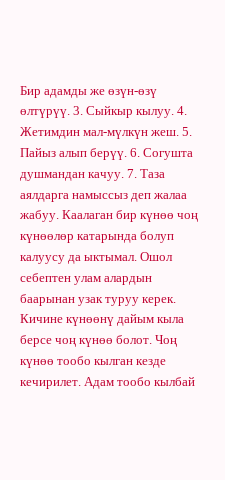Бир адамды же өзүн-өзү өлтүрүү. 3. Сыйкыр кылуу. 4. Жетимдин мал-мүлкүн жеш. 5. Пайыз алып берүү. 6. Согушта душмандан качуу. 7. Таза аялдарга намыссыз деп жалаа жабуу. Каалаган бир күнөө чоң күнөөлөр катарында болуп калуусу да ыктымал. Ошол себептен улам алардын баарынан узак туруу керек. Кичине күнөөнү дайым кыла берсе чоң күнөө болот. Чоң күнөө тообо кылган кезде кечирилет. Адам тообо кылбай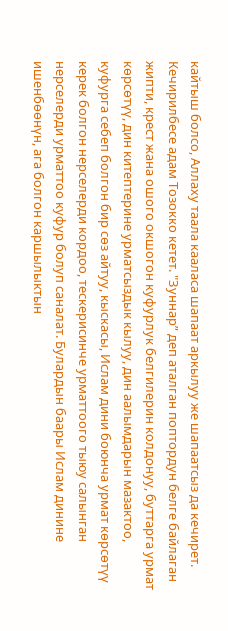кайтыш болсо, Аллаху таала кааласа шапаат аркылуу же шапаатсыз да кечирет. Кечирилбесе адам Тозокко кетет. "Зуннар” деп аталган поптордун белге байлаган жипти, крест жана ошого окшогон куфурлук белгилерин колдонуу, буттарга урмат көрсөтүү, дин китептерине урматсыздык кылуу, дин аалымдарын мазактоо, куфурга себеп болгон бир сөз айтуу, кыскасы, Ислам дини боюнча урмат көрсөтүү керек болгон нерселерди кордоо, тескерисинче урматтоого тыюу салынган нерселерди урматтоо куфур болуп саналат. Булардын баары Ислам динине ишенбөөнүн, ага болгон каршылыктын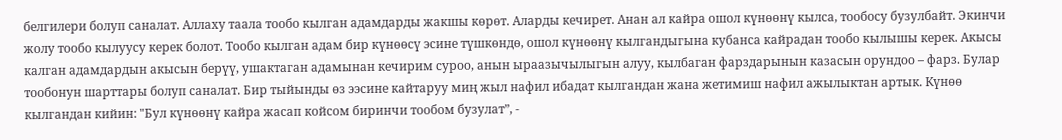белгилери болуп саналат. Аллаху таала тообо кылган адамдарды жакшы көрөт. Аларды кечирет. Анан ал кайра ошол күнөөнү кылса, тообосу бузулбайт. Экинчи жолу тообо кылуусу керек болот. Тообо кылган адам бир күнөөсү эсине түшкөндө, ошол күнөөнү кылгандыгына кубанса кайрадан тообо кылышы керек. Акысы калган адамдардын акысын берүү, ушактаган адамынан кечирим суроо, анын ыраазычылыгын алуу, кылбаган фарздарынын казасын орундоо – фарз. Булар тообонун шарттары болуп саналат. Бир тыйынды өз ээсине кайтаруу миң жыл нафил ибадат кылгандан жана жетимиш нафил ажылыктан артык. Күнөө кылгандан кийин: "Бул күнөөнү кайра жасап койсом биринчи тообом бузулат”, -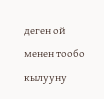деген ой менен тообо кылууну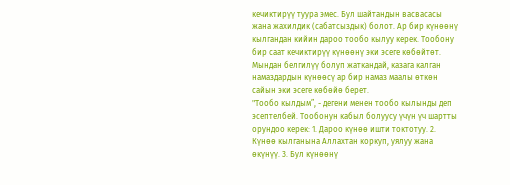кечиктирүү туура эмес. Бул шайтандын васвасасы жана жахилдик (сабатсыздык) болот. Ар бир күнөөнү кылгандан кийин дароо тообо кылуу керек. Тообону бир саат кечиктирүү күнөөнү эки эсеге көбөйтөт. Мындан белгилүү болуп жаткандай, казага калган намаздардын күнөөсү ар бир намаз маалы өткөн сайын эки эсеге көбөйө берет.
"Тообо кылдым”, - дегени менен тообо кылынды деп эсептелбей. Тообонун кабыл болуусу үчүн үч шартты орундоо керек: 1. Дароо күнөө ишти токтотуу. 2. Күнөө кылганына Аллахтан коркуп, уялуу жана өкүнүү. 3. Бул күнөөнү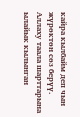кайра кылбайм деп чын жүрөктөн сөз берүү. Аллаху таала шарттарына ылайык кылынган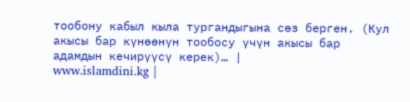тообону кабыл кыла тургандыгына сөз берген. (Кул акысы бар күнөөнүн тообосу үчүн акысы бар адамдын кечирүүсү керек)… |
www.islamdini.kg |